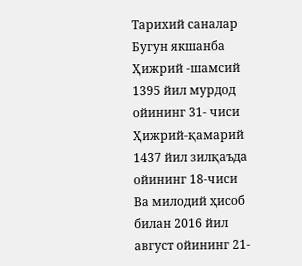Тарихий саналар
Бугун якшанба Ҳижрий -шамсий 1395 йил мурдод ойининг 31- чиси Ҳижрий-қамарий 1437 йил зилқаъда ойининг 18-чиси Ва милодий ҳисоб билан 2016 йил август ойининг 21-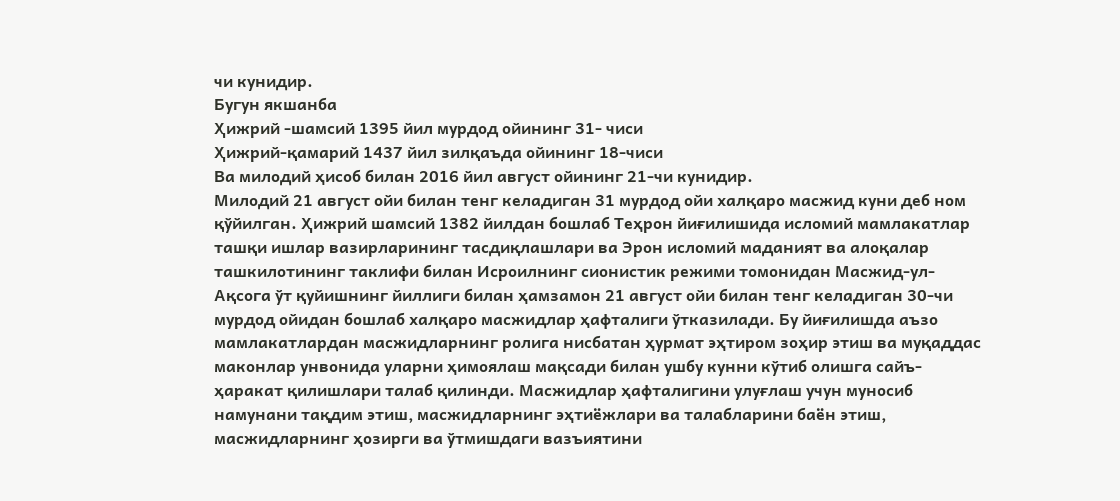чи кунидир.
Бугун якшанба
Ҳижрий -шамсий 1395 йил мурдод ойининг 31- чиси
Ҳижрий-қамарий 1437 йил зилқаъда ойининг 18-чиси
Ва милодий ҳисоб билан 2016 йил август ойининг 21-чи кунидир.
Милодий 21 август ойи билан тенг келадиган 31 мурдод ойи халқаро масжид куни деб ном қўйилган. Ҳижрий шамсий 1382 йилдан бошлаб Теҳрон йиғилишида исломий мамлакатлар ташқи ишлар вазирларининг тасдиқлашлари ва Эрон исломий маданият ва алоқалар ташкилотининг таклифи билан Исроилнинг сионистик режими томонидан Масжид-ул-Ақсога ўт қуйишнинг йиллиги билан ҳамзамон 21 август ойи билан тенг келадиган 30-чи мурдод ойидан бошлаб халқаро масжидлар ҳафталиги ўтказилади. Бу йиғилишда аъзо мамлакатлардан масжидларнинг ролига нисбатан ҳурмат эҳтиром зоҳир этиш ва муқаддас маконлар унвонида уларни ҳимоялаш мақсади билан ушбу кунни кўтиб олишга сайъ-ҳаракат қилишлари талаб қилинди. Масжидлар ҳафталигини улуғлаш учун муносиб намунани тақдим этиш, масжидларнинг эҳтиёжлари ва талабларини баён этиш, масжидларнинг ҳозирги ва ўтмишдаги вазъиятини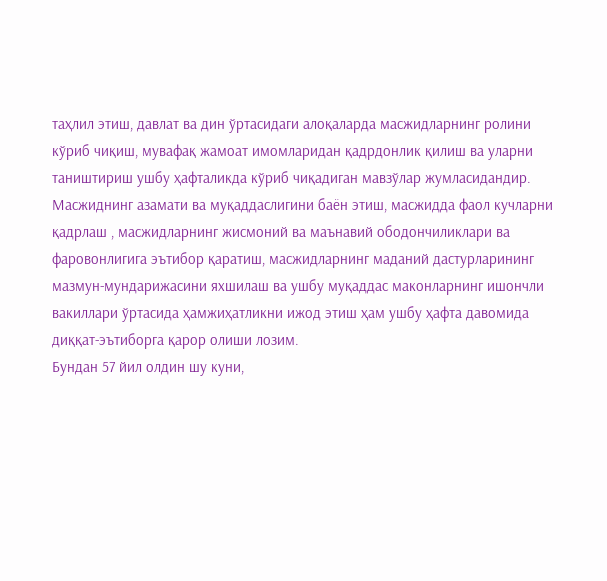таҳлил этиш, давлат ва дин ўртасидаги алоқаларда масжидларнинг ролини кўриб чиқиш, мувафақ жамоат имомларидан қадрдонлик қилиш ва уларни таништириш ушбу ҳафталикда кўриб чиқадиган мавзўлар жумласидандир. Масжиднинг азамати ва муқаддаслигини баён этиш, масжидда фаол кучларни қадрлаш , масжидларнинг жисмоний ва маънавий ободончиликлари ва фаровонлигига эътибор қаратиш, масжидларнинг маданий дастурларининг мазмун-мундарижасини яхшилаш ва ушбу муқаддас маконларнинг ишончли вакиллари ўртасида ҳамжиҳатликни ижод этиш ҳам ушбу ҳафта давомида диққат-эътиборга қарор олиши лозим.
Бундан 57 йил олдин шу куни,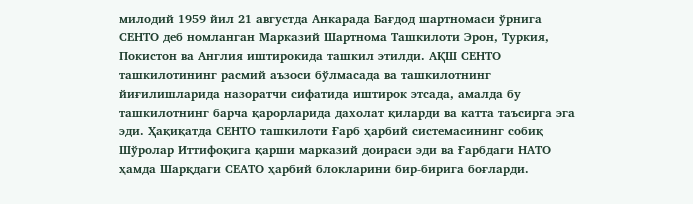милодий 1959 йил 21 августда Анкарада Бағдод шартномаси ўрнига СЕНТО деб номланган Марказий Шартнома Ташкилоти Эрон, Туркия, Покистон ва Англия иштирокида ташкил этилди. АҚШ СЕНТО ташкилотининг расмий аъзоси бўлмасада ва ташкилотнинг йиғилишларида назоратчи сифатида иштирок этсада, амалда бу ташкилотнинг барча қарорларида дахолат қиларди ва катта таъсирга эга эди. Ҳақиқатда СЕНТО ташкилоти Ғарб ҳарбий системасининг собиқ Шўролар Иттифоқига қарши марказий доираси эди ва Ғарбдаги НАТО ҳамда Шарқдаги СЕАТО ҳарбий блокларини бир-бирига боғларди.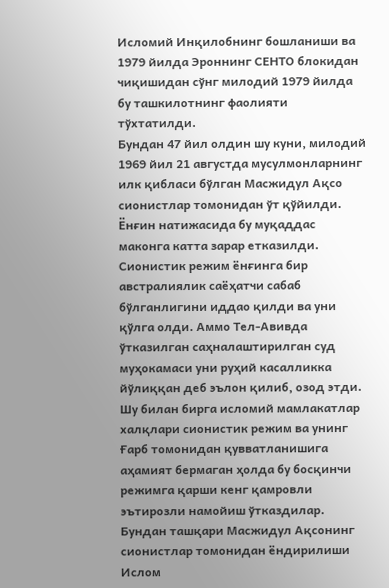Исломий Инқилобнинг бошланиши ва 1979 йилда Эроннинг СЕНТО блокидан чиқишидан сўнг милодий 1979 йилда бу ташкилотнинг фаолияти тўхтатилди.
Бундан 47 йил олдин шу куни, милодий 1969 йил 21 августда мусулмонларнинг илк қибласи бўлган Масжидул Ақсо сионистлар томонидан ўт қўйилди. Ёнғин натижасида бу муқаддас маконга катта зарар етказилди. Сионистик режим ёнғинга бир австралиялик саёҳатчи сабаб бўлганлигини иддао қилди ва уни қўлга олди. Аммо Тел-Авивда ўтказилган саҳналаштирилган суд муҳокамаси уни руҳий касалликка йўлиққан деб эълон қилиб, озод этди. Шу билан бирга исломий мамлакатлар халқлари сионистик режим ва унинг Ғарб томонидан қувватланишига аҳамият бермаган ҳолда бу босқинчи режимга қарши кенг қамровли эътирозли намойиш ўтказдилар. Бундан ташқари Масжидул Ақсонинг сионистлар томонидан ёндирилиши Ислом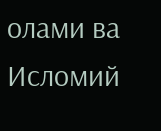олами ва Исломий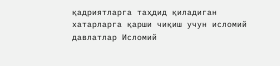қадриятларга таҳдид қиладиган хатарларга қарши чиқиш учун исломий давлатлар Исломий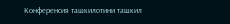Конференсия ташкилотини ташкил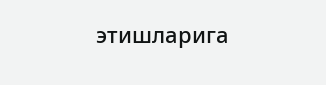этишларига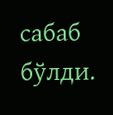сабаб бўлди.